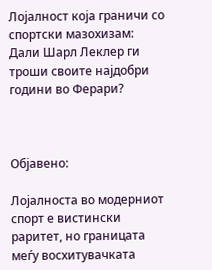Лојалност која граничи со спортски мазохизам: Дали Шарл Леклер ги троши своите најдобри години во Ферари?



Објавено:

Лојалноста во модерниот спорт е вистински раритет, но границата меѓу восхитувачката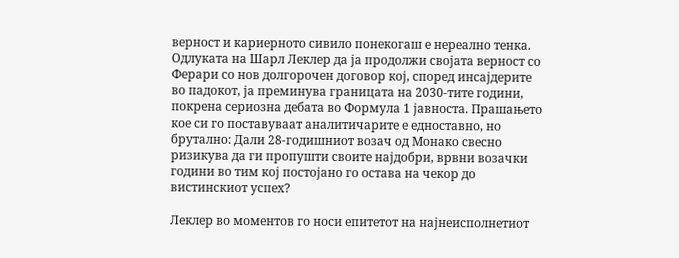верност и кариерното сивило понекогаш е нереално тенка. Одлуката на Шарл Леклер да ја продолжи својата верност со Ферари со нов долгорочен договор кој, според инсајдерите во падокот, ја преминува границата на 2030-тите години, покрена сериозна дебата во Формула 1 јавноста. Прашањето кое си го поставуваат аналитичарите е едноставно, но брутално: Дали 28-годишниот возач од Монако свесно ризикува да ги пропушти своите најдобри, врвни возачки години во тим кој постојано го остава на чекор до вистинскиот успех?

Леклер во моментов го носи епитетот на најнеисполнетиот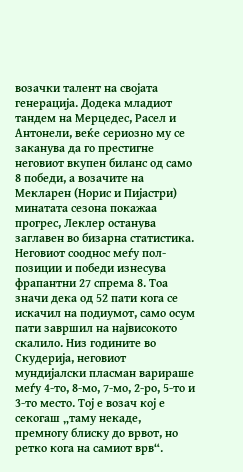возачки талент на својата генерација. Додека младиот тандем на Мерцедес, Расел и Антонели, веќе сериозно му се заканува да го престигне неговиот вкупен биланс од само 8 победи, а возачите на Мекларен (Норис и Пијастри) минатата сезона покажаа прогрес, Леклер останува заглавен во бизарна статистика. Неговиот сооднос меѓу пол-позиции и победи изнесува фрапантни 27 спрема 8. Тоа значи дека од 52 пати кога се искачил на подиумот, само осум пати завршил на највисокото скалило. Низ годините во Скудерија, неговиот мундијалски пласман варираше меѓу 4-то, 8-мо, 7-мо, 2-ро, 5-то и 3-то место. Тој е возач кој е секогаш „таму некаде, премногу блиску до врвот, но ретко кога на самиот врв“.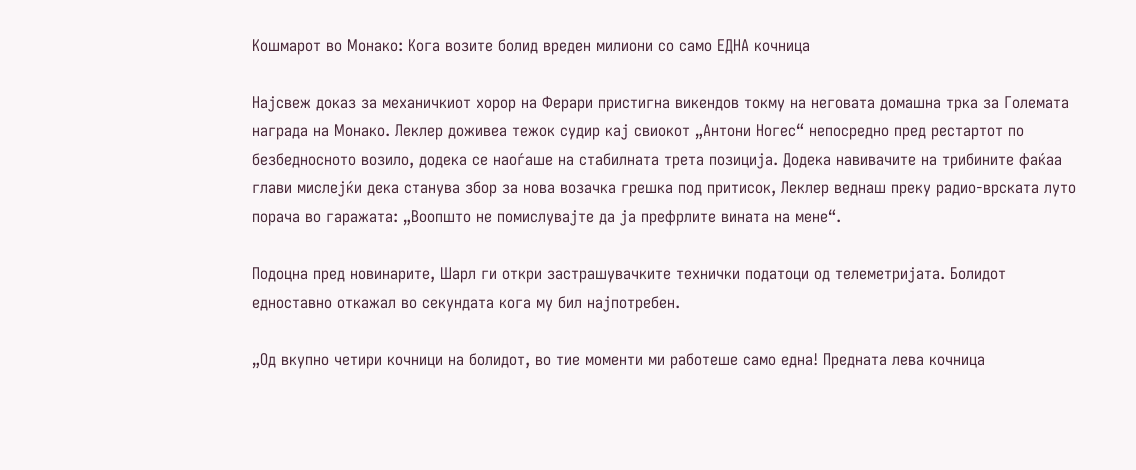Кошмарот во Монако: Кога возите болид вреден милиони со само ЕДНА кочница

Најсвеж доказ за механичкиот хорор на Ферари пристигна викендов токму на неговата домашна трка за Големата награда на Монако. Леклер доживеа тежок судир кај свиокот „Антони Ногес“ непосредно пред рестартот по безбедносното возило, додека се наоѓаше на стабилната трета позиција. Додека навивачите на трибините фаќаа глави мислејќи дека станува збор за нова возачка грешка под притисок, Леклер веднаш преку радио-врската луто порача во гаражата: „Воопшто не помислувајте да ја префрлите вината на мене“.

Подоцна пред новинарите, Шарл ги откри застрашувачките технички податоци од телеметријата. Болидот едноставно откажал во секундата кога му бил најпотребен.

„Од вкупно четири кочници на болидот, во тие моменти ми работеше само една! Предната лева кочница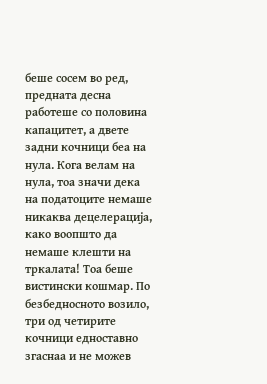беше сосем во ред, предната десна работеше со половина капацитет, а двете задни кочници беа на нула. Кога велам на нула, тоа значи дека на податоците немаше никаква децелерација, како воопшто да немаше клешти на тркалата! Тоа беше вистински кошмар. По безбедносното возило, три од четирите кочници едноставно згаснаа и не можев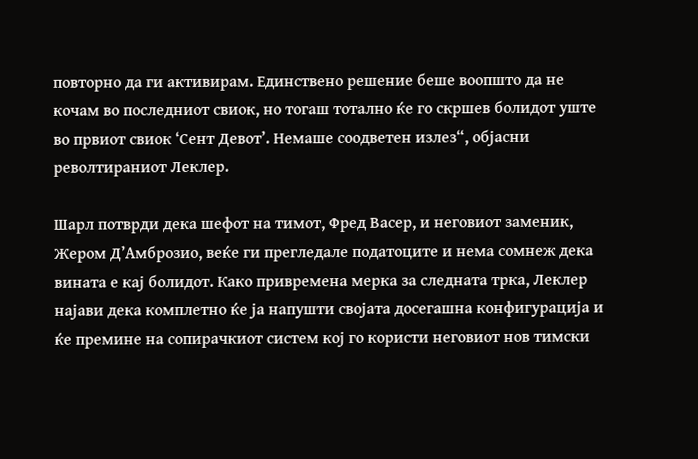повторно да ги активирам. Единствено решение беше воопшто да не кочам во последниот свиок, но тогаш тотално ќе го скршев болидот уште во првиот свиок ‘Сент Девот’. Немаше соодветен излез“, објасни револтираниот Леклер.

Шарл потврди дека шефот на тимот, Фред Васер, и неговиот заменик, Жером Д’Амброзио, веќе ги прегледале податоците и нема сомнеж дека вината е кај болидот. Како привремена мерка за следната трка, Леклер најави дека комплетно ќе ја напушти својата досегашна конфигурација и ќе премине на сопирачкиот систем кој го користи неговиот нов тимски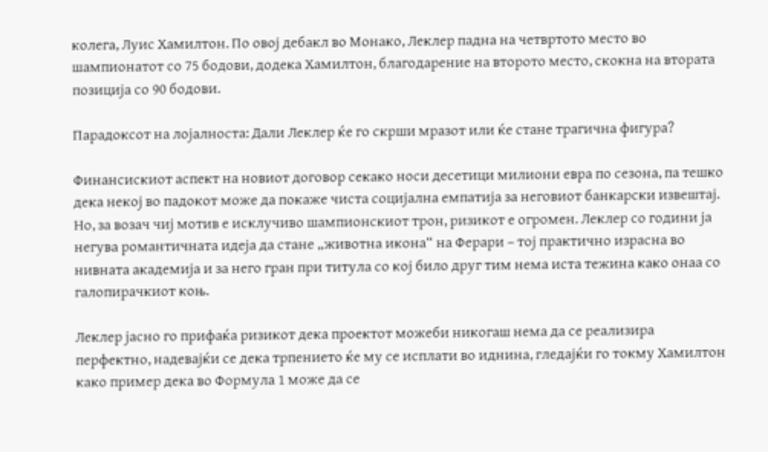колега, Луис Хамилтон. По овој дебакл во Монако, Леклер падна на четвртото место во шампионатот со 75 бодови, додека Хамилтон, благодарение на второто место, скокна на втората позиција со 90 бодови.

Парадоксот на лојалноста: Дали Леклер ќе го скрши мразот или ќе стане трагична фигура?

Финансискиот аспект на новиот договор секако носи десетици милиони евра по сезона, па тешко дека некој во падокот може да покаже чиста социјална емпатија за неговиот банкарски извештај. Но, за возач чиј мотив е исклучиво шампионскиот трон, ризикот е огромен. Леклер со години ја негува романтичната идеја да стане „животна икона“ на Ферари – тој практично израсна во нивната академија и за него гран при титула со кој било друг тим нема иста тежина како онаа со галопирачкиот коњ.

Леклер јасно го прифаќа ризикот дека проектот можеби никогаш нема да се реализира перфектно, надевајќи се дека трпението ќе му се исплати во иднина, гледајќи го токму Хамилтон како пример дека во Формула 1 може да се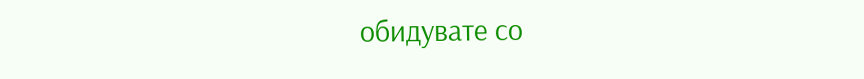обидувате со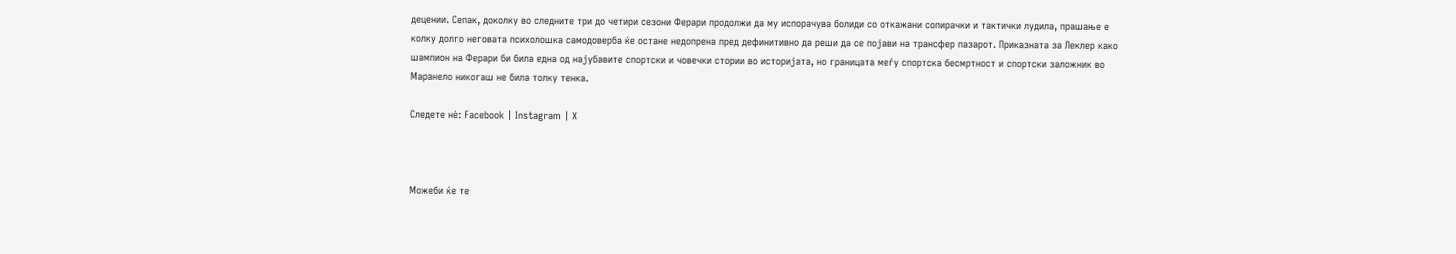децении. Сепак, доколку во следните три до четири сезони Ферари продолжи да му испорачува болиди со откажани сопирачки и тактички лудила, прашање е колку долго неговата психолошка самодоверба ќе остане недопрена пред дефинитивно да реши да се појави на трансфер пазарот. Приказната за Леклер како шампион на Ферари би била една од најубавите спортски и човечки стории во историјата, но границата меѓу спортска бесмртност и спортски заложник во Маранело никогаш не била толку тенка.

Следете нè: Facebook | Instagram | X



Можеби ќе те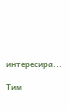интересира...

Тим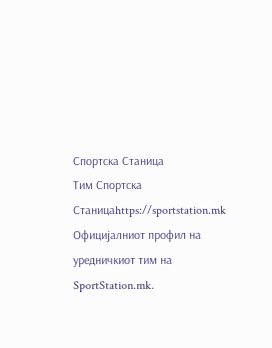Спортска Станица
Тим Спортска Станицаhttps://sportstation.mk
Официјалниот профил на уредничкиот тим на SportStation.mk.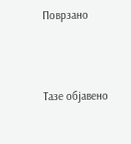Поврзано




Тазе објавено